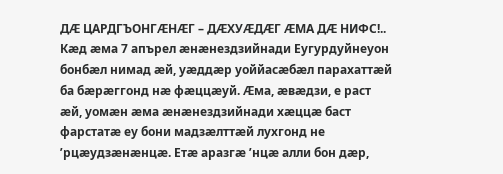ДÆ ЦАРДГЪОНГÆНÆГ – ДÆХУÆДÆГ ÆМА ДÆ НИФС!..
Кæд æма 7 апърел æнæнездзийнади Еугурдуйнеуон бонбæл нимад æй, уæддæр уоййасæбæл парахаттæй ба бæрæггонд нæ фæццæуй. Æма, æвæдзи, е раст æй, уомæн æма æнæнездзийнади хæццæ баст фарстатæ еу бони мадзæлттæй лухгонд не ’рцæудзæнæнцæ. Етæ аразгæ ’нцæ алли бон дæр,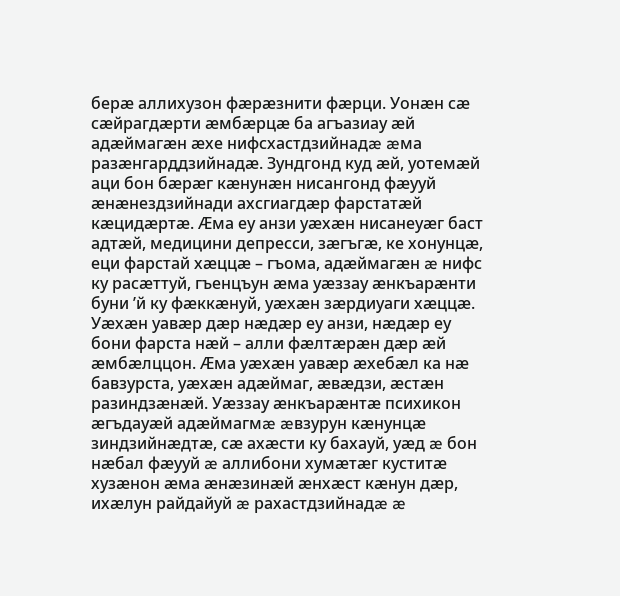берæ аллихузон фæрæзнити фæрци. Уонæн сæ сæйрагдæрти æмбæрцæ ба агъазиау æй адæймагæн æхе нифсхастдзийнадæ æма разæнгарддзийнадæ. Зундгонд куд æй, уотемæй аци бон бæрæг кæнунæн нисангонд фæууй æнæнездзийнади ахсгиагдæр фарстатæй кæцидæртæ. Æма еу анзи уæхæн нисанеуæг баст адтæй, медицини депресси, зæгъгæ, ке хонунцæ, еци фарстай хæццæ – гъома, адæймагæн æ нифс ку расæттуй, гъенцъун æма уæззау æнкъарæнти буни ’й ку фæккæнуй, уæхæн зæрдиуаги хæццæ.
Уæхæн уавæр дæр нæдæр еу анзи, нæдæр еу бони фарста нæй – алли фæлтæрæн дæр æй æмбæлццон. Æма уæхæн уавæр æхебæл ка нæ бавзурста, уæхæн адæймаг, æвæдзи, æстæн разиндзæнæй. Уæззау æнкъарæнтæ психикон æгъдауæй адæймагмæ æвзурун кæнунцæ зиндзийнæдтæ, сæ ахæсти ку бахауй, уæд æ бон нæбал фæууй æ аллибони хумæтæг куститæ хузæнон æма æнæзинæй æнхæст кæнун дæр, ихæлун райдайуй æ рахастдзийнадæ æ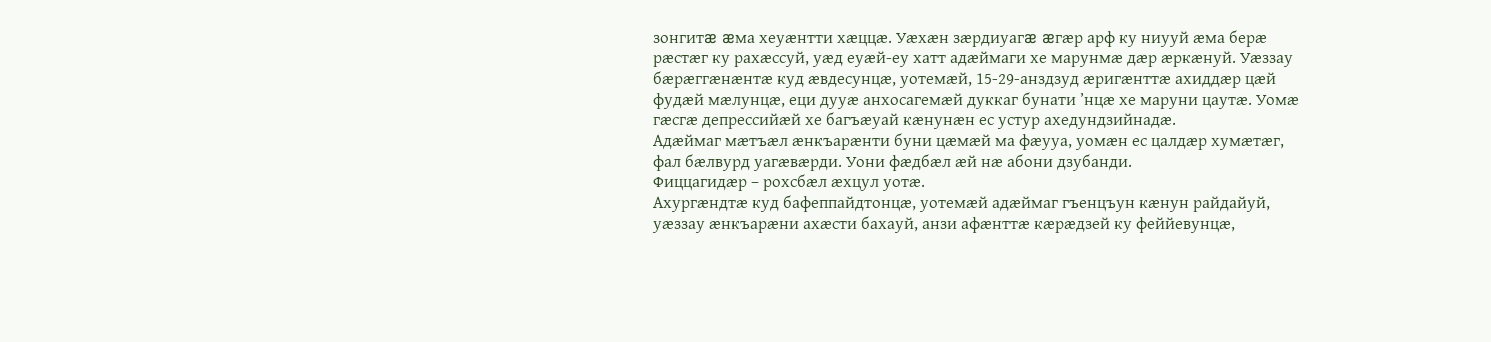зонгитæ æма хеуæнтти хæццæ. Уæхæн зæрдиуагæ æгæр арф ку ниууй æма берæ рæстæг ку рахæссуй, уæд еуæй-еу хатт адæймаги хе марунмæ дæр æркæнуй. Уæззау бæрæггæнæнтæ куд æвдесунцæ, уотемæй, 15-29-анздзуд æригæнттæ ахиддæр цæй фудæй мæлунцæ, еци дууæ анхосагемæй дуккаг бунати ’нцæ хе маруни цаутæ. Уомæ гæсгæ депрессийæй хе багъæуай кæнунæн ес устур ахедундзийнадæ.
Адæймаг мæтъæл æнкъарæнти буни цæмæй ма фæууа, уомæн ес цалдæр хумæтæг, фал бæлвурд уагæвæрди. Уони фæдбæл æй нæ абони дзубанди.
Фиццагидæр – рохсбæл æхцул уотæ.
Ахургæндтæ куд бафеппайдтонцæ, уотемæй адæймаг гъенцъун кæнун райдайуй, уæззау æнкъарæни ахæсти бахауй, анзи афæнттæ кæрæдзей ку феййевунцæ,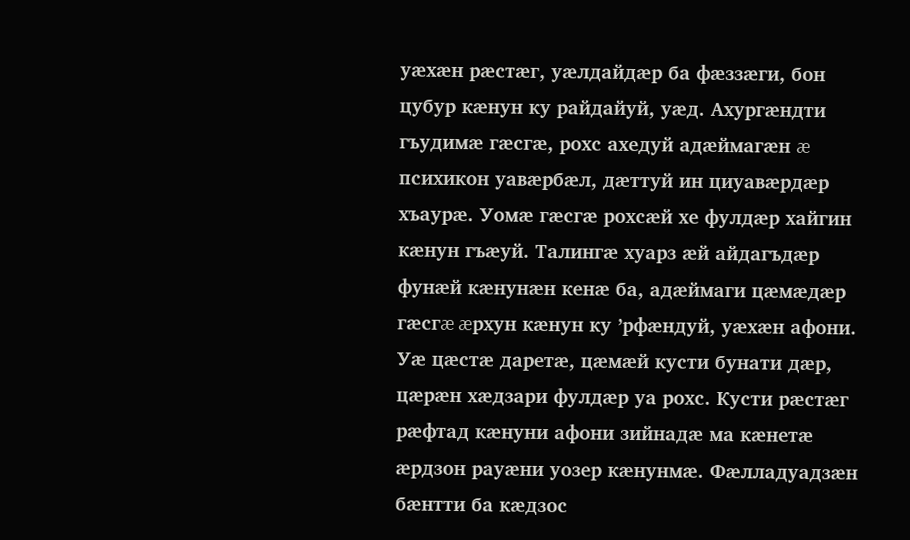уæхæн рæстæг, уæлдайдæр ба фæззæги, бон цубур кæнун ку райдайуй, уæд. Ахургæндти гъудимæ гæсгæ, рохс ахедуй адæймагæн æ психикон уавæрбæл, дæттуй ин циуавæрдæр хъаурæ. Уомæ гæсгæ рохсæй хе фулдæр хайгин кæнун гъæуй. Талингæ хуарз æй айдагъдæр фунæй кæнунæн кенæ ба, адæймаги цæмæдæр гæсгæ æрхун кæнун ку ’рфæндуй, уæхæн афони. Уæ цæстæ даретæ, цæмæй кусти бунати дæр, цæрæн хæдзари фулдæр уа рохс. Кусти рæстæг рæфтад кæнуни афони зийнадæ ма кæнетæ æрдзон рауæни уозер кæнунмæ. Фæлладуадзæн бæнтти ба кæдзос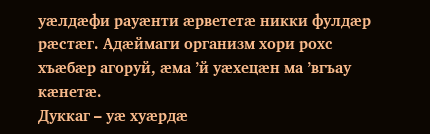уæлдæфи рауæнти æрвететæ никки фулдæр рæстæг. Адæймаги организм хори рохс хъæбæр агоруй, æма ’й уæхецæн ма ’вгъау кæнетæ.
Дуккаг – уæ хуæрдæ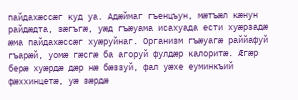пайдахæссæг куд уа. Адæймаг гъенцъун, мæтъæл кæнун райдæдта, зæгъгæ, уæд гъæуама исахуада ести хуæрзадæ æма пайдахæссæг хуæруйнаг. Организм гъæуагæ раййафуй гъарæй, уомæ гæсгæ ба агоруй фулдæр калоритæ. Æгæр берæ хуæрдæ дæр нæ бæззуй, фал уæхе еуминкъий фæххинцетæ, уæ зæрдæ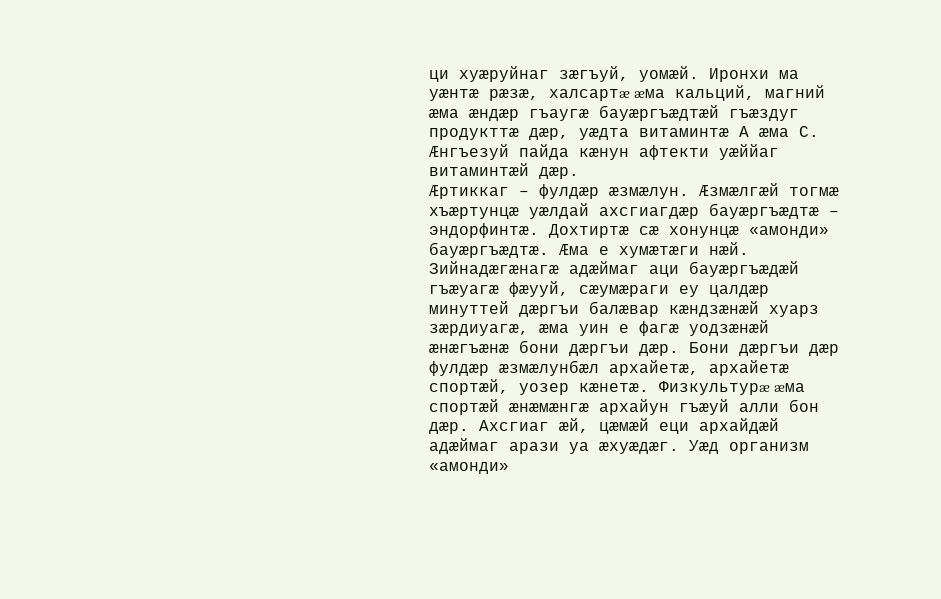ци хуæруйнаг зæгъуй, уомæй. Иронхи ма уæнтæ рæзæ, халсартæ æма кальций, магний æма æндæр гъаугæ бауæргъæдтæй гъæздуг продукттæ дæр, уæдта витаминтæ А æма С. Æнгъезуй пайда кæнун афтекти уæййаг витаминтæй дæр.
Æртиккаг – фулдæр æзмæлун. Æзмæлгæй тогмæ хъæртунцæ уæлдай ахсгиагдæр бауæргъæдтæ – эндорфинтæ. Дохтиртæ сæ хонунцæ «амонди» бауæргъæдтæ. Æма е хумæтæги нæй. Зийнадæгæнагæ адæймаг аци бауæргъæдæй гъæуагæ фæууй, сæумæраги еу цалдæр минуттей дæргъи балæвар кæндзæнæй хуарз зæрдиуагæ, æма уин е фагæ уодзæнæй æнæгъæнæ бони дæргъи дæр. Бони дæргъи дæр фулдæр æзмæлунбæл архайетæ, архайетæ спортæй, уозер кæнетæ. Физкультурæ æма спортæй æнæмæнгæ архайун гъæуй алли бон дæр. Ахсгиаг æй, цæмæй еци архайдæй адæймаг арази уа æхуæдæг. Уæд организм «амонди»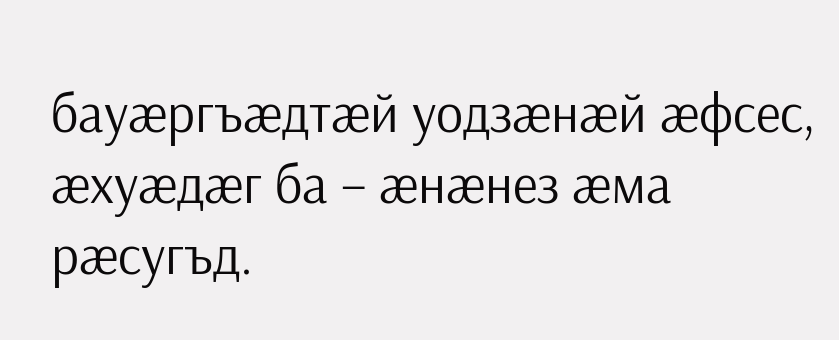бауæргъæдтæй уодзæнæй æфсес, æхуæдæг ба – æнæнез æма рæсугъд.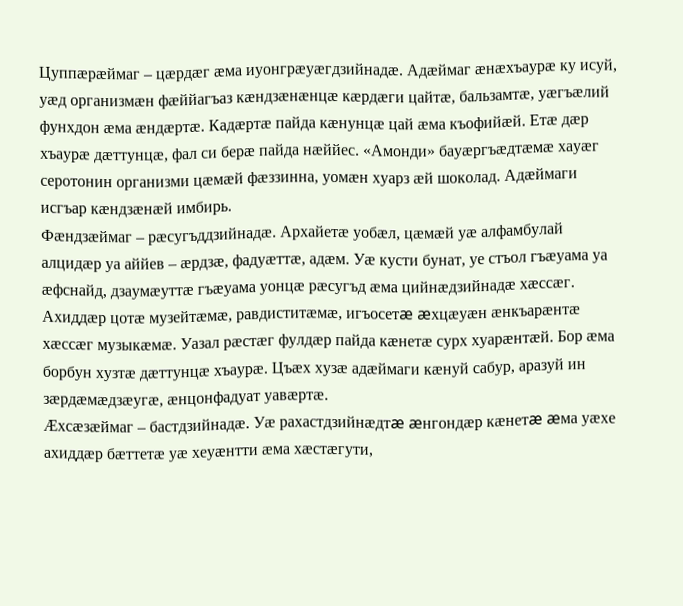Цуппæрæймаг – цæрдæг æма иуонгрæуæгдзийнадæ. Адæймаг æнæхъаурæ ку исуй, уæд организмæн фæййагъаз кæндзæнæнцæ кæрдæги цайтæ, бальзамтæ, уæгъæлий фунхдон æма æндæртæ. Кадæртæ пайда кæнунцæ цай æма къофийæй. Етæ дæр хъаурæ дæттунцæ, фал си берæ пайда нæййес. «Амонди» бауæргъæдтæмæ хауæг серотонин организми цæмæй фæззинна, уомæн хуарз æй шоколад. Адæймаги исгъар кæндзæнæй имбирь.
Фæндзæймаг – рæсугъддзийнадæ. Архайетæ уобæл, цæмæй уæ алфамбулай алцидæр уа аййев – æрдзæ, фадуæттæ, адæм. Уæ кусти бунат, уе стъол гъæуама уа æфснайд, дзаумæуттæ гъæуама уонцæ рæсугъд æма цийнæдзийнадæ хæссæг. Ахиддæр цотæ музейтæмæ, равдиститæмæ, игъосетæ æхцæуæн æнкъарæнтæ хæссæг музыкæмæ. Уазал рæстæг фулдæр пайда кæнетæ сурх хуарæнтæй. Бор æма борбун хузтæ дæттунцæ хъаурæ. Цъæх хузæ адæймаги кæнуй сабур, аразуй ин зæрдæмæдзæугæ, æнцонфадуат уавæртæ.
Æхсæзæймаг – бастдзийнадæ. Уæ рахастдзийнæдтæ æнгондæр кæнетæ æма уæхе ахиддæр бæттетæ уæ хеуæнтти æма хæстæгути,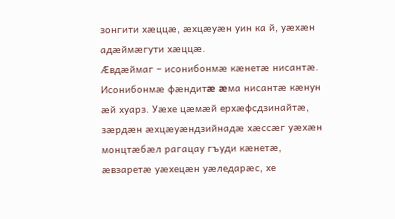зонгити хæццæ, æхцæуæн уин ка й, уæхæн адæймæгути хæццæ.
Æвдæймаг – исонибонмæ кæнетæ нисантæ. Исонибонмæ фæндитæ æма нисантæ кæнун æй хуарз. Уæхе цæмæй ерхæфсдзинайтæ, зæрдæн æхцæуæндзийнадæ хæссæг уæхæн монцтæбæл рагацау гъуди кæнетæ, æвзаретæ уæхецæн уæледарæс, хе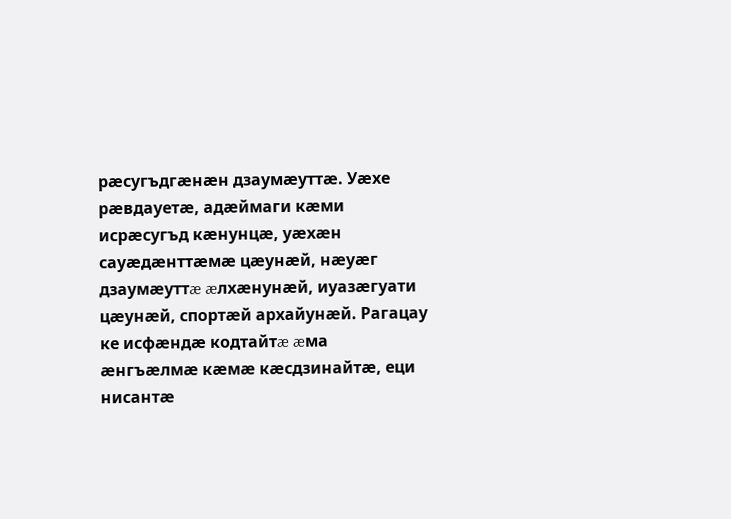рæсугъдгæнæн дзаумæуттæ. Уæхе рæвдауетæ, адæймаги кæми исрæсугъд кæнунцæ, уæхæн сауæдæнттæмæ цæунæй, нæуæг дзаумæуттæ æлхæнунæй, иуазæгуати цæунæй, спортæй архайунæй. Рагацау ке исфæндæ кодтайтæ æма æнгъæлмæ кæмæ кæсдзинайтæ, еци нисантæ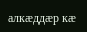алкæддæр кæ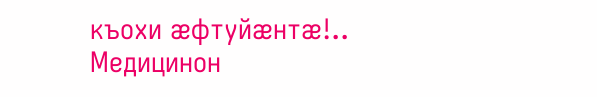къохи æфтуйæнтæ!..
Медицинон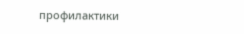профилактики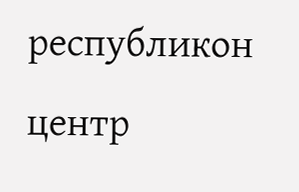республикон центр